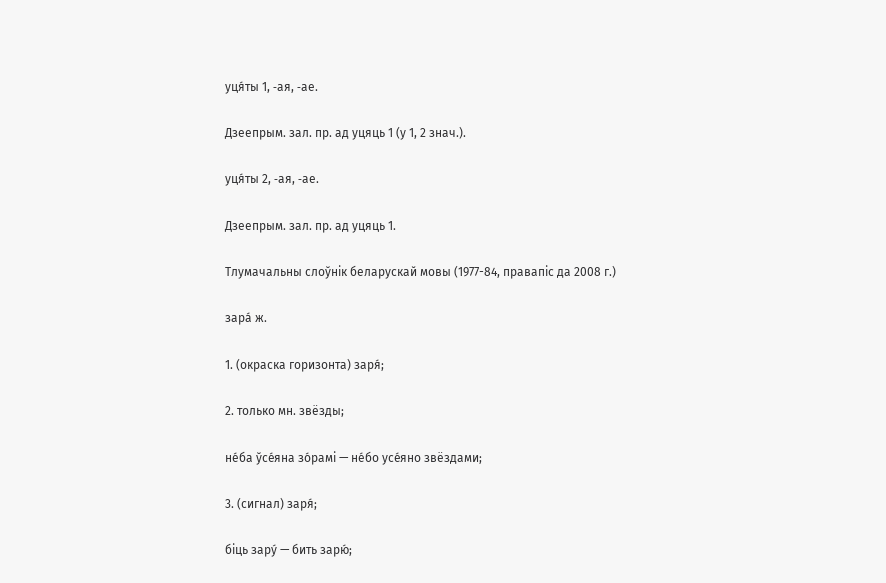уця́ты 1, ‑ая, ‑ае.

Дзеепрым. зал. пр. ад уцяць 1 (у 1, 2 знач.).

уця́ты 2, ‑ая, ‑ае.

Дзеепрым. зал. пр. ад уцяць 1.

Тлумачальны слоўнік беларускай мовы (1977-84, правапіс да 2008 г.)

зара́ ж.

1. (окраска горизонта) заря́;

2. только мн. звёзды;

не́ба ўсе́яна зо́рамі — не́бо усе́яно звёздами;

3. (сигнал) заря́;

біць зару́ — бить зарю́;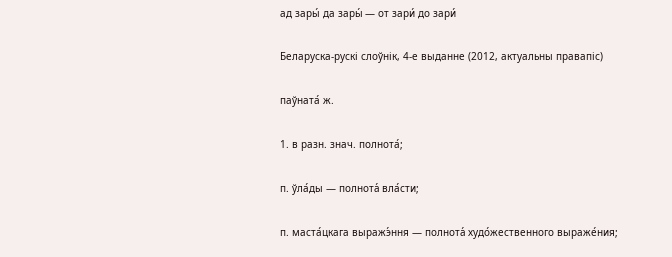ад зары́ да зары́ — от зари́ до зари́

Беларуска-рускі слоўнік, 4-е выданне (2012, актуальны правапіс)

паўната́ ж.

1. в разн. знач. полнота́;

п. ўла́ды — полнота́ вла́сти;

п. маста́цкага выражэ́ння — полнота́ худо́жественного выраже́ния;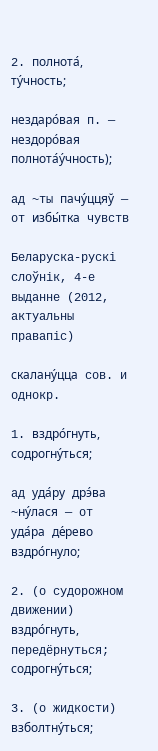2. полнота́, ту́чность;

нездаро́вая п. — нездоро́вая полнота́у́чность);

ад ~ты пачу́ццяў — от избы́тка чувств

Беларуска-рускі слоўнік, 4-е выданне (2012, актуальны правапіс)

скалану́цца сов. и однокр.

1. вздро́гнуть, содрогну́ться;

ад уда́ру дрэ́ва ~ну́лася — от уда́ра де́рево вздро́гнуло;

2. (о судорожном движении) вздро́гнуть, передёрнуться; содрогну́ться;

3. (о жидкости) взболтну́ться;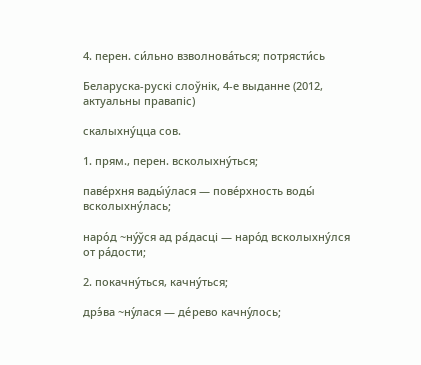4. перен. си́льно взволнова́ться; потрясти́сь

Беларуска-рускі слоўнік, 4-е выданне (2012, актуальны правапіс)

скалыхну́цца сов.

1. прям., перен. всколыхну́ться;

паве́рхня вады́у́лася — пове́рхность воды́ всколыхну́лась;

наро́д ~ну́ўся ад ра́дасці — наро́д всколыхну́лся от ра́дости;

2. покачну́ться, качну́ться;

дрэ́ва ~ну́лася — де́рево качну́лось;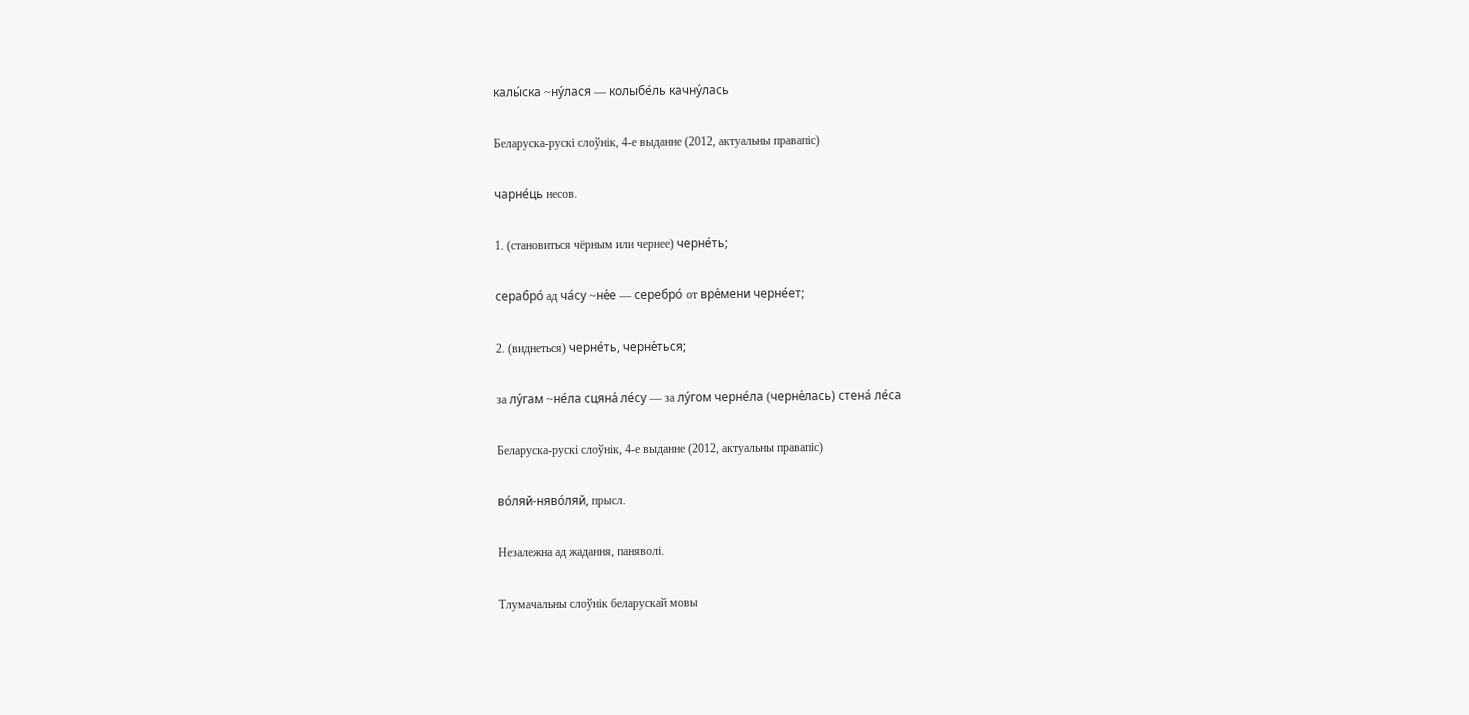калы́ска ~ну́лася — колыбе́ль качну́лась

Беларуска-рускі слоўнік, 4-е выданне (2012, актуальны правапіс)

чарне́ць несов.

1. (становиться чёрным или чернее) черне́ть;

серабро́ ад ча́су ~не́е — серебро́ от вре́мени черне́ет;

2. (виднеться) черне́ть, черне́ться;

за лу́гам ~не́ла сцяна́ ле́су — за лу́гом черне́ла (черне́лась) стена́ ле́са

Беларуска-рускі слоўнік, 4-е выданне (2012, актуальны правапіс)

во́ляй-няво́ляй, прысл.

Незалежна ад жадання, паняволі.

Тлумачальны слоўнік беларускай мовы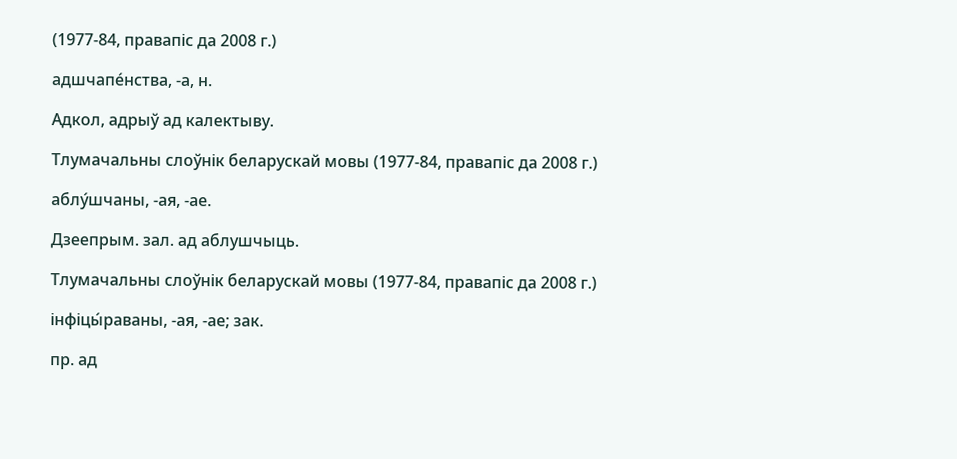(1977-84, правапіс да 2008 г.)

адшчапе́нства, ‑а, н.

Адкол, адрыў ад калектыву.

Тлумачальны слоўнік беларускай мовы (1977-84, правапіс да 2008 г.)

аблу́шчаны, ‑ая, ‑ае.

Дзеепрым. зал. ад аблушчыць.

Тлумачальны слоўнік беларускай мовы (1977-84, правапіс да 2008 г.)

інфіцы́раваны, ‑ая, ‑ае; зак.

пр. ад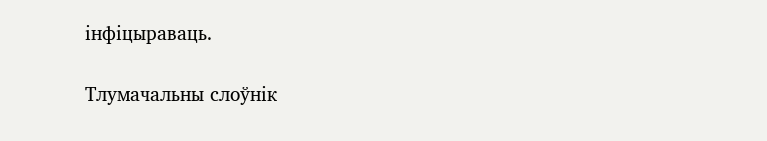інфіцыраваць.

Тлумачальны слоўнік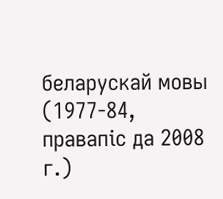беларускай мовы (1977-84, правапіс да 2008 г.)